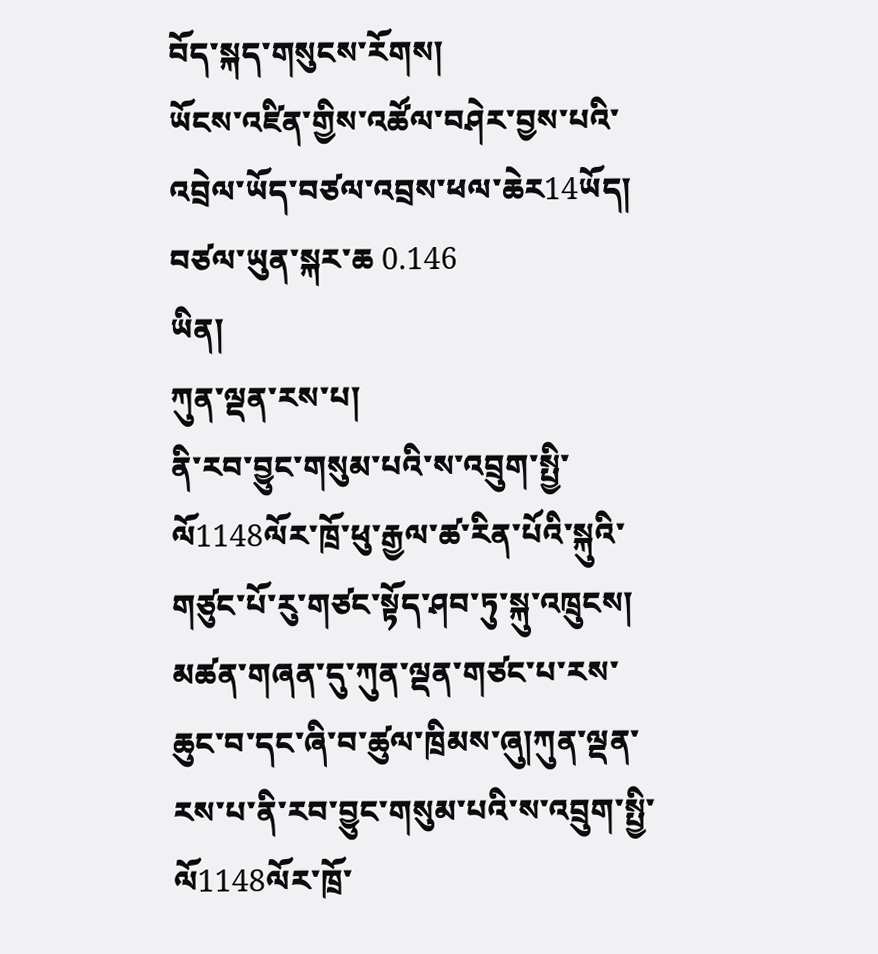བོད་སྐད་གསུངས་རོགས།
ཡོངས་འཛིན་གྱིས་འཚོལ་བཤེར་བྱས་པའི་འབྲེལ་ཡོད་བཙལ་འབྲས་ཕལ་ཆེར14ཡོད། བཙལ་ཡུན་སྐར་ཆ 0.146
ཡིན།
ཀུན་ལྡན་རས་པ།
ནི་རབ་བྱུང་གསུམ་པའི་ས་འབྲུག་སྤྱི་ལོ1148ལོར་ཁྲོ་ཕུ་རྒྱལ་ཚ་རིན་པོའི་སྐུའི་གཙུང་པོ་རུ་གཙང་སྟོད་ཤབ་ཏུ་སྐུ་འཁྲུངས། མཚན་གཞན་དུ་ཀུན་ལྡན་གཙང་པ་རས་ཆུང་བ་དང་ཞི་བ་ཚུལ་ཁྲིམས་ཞུ།ཀུན་ལྡན་རས་པ་ནི་རབ་བྱུང་གསུམ་པའི་ས་འབྲུག་སྤྱི་ལོ1148ལོར་ཁྲོ་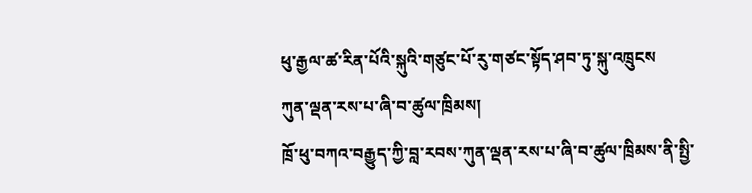ཕུ་རྒྱལ་ཚ་རིན་པོའི་སྐུའི་གཙུང་པོ་རུ་གཙང་སྟོད་ཤབ་ཏུ་སྐུ་འཁྲུངས
ཀུན་ལྡན་རས་པ་ཞི་བ་ཚུལ་ཁྲིམས།
ཁྲོ་ཕུ་བཀའ་བརྒྱུད་ཀྱི་བླ་རབས་ཀུན་ལྡན་རས་པ་ཞི་བ་ཚུལ་ཁྲིམས་ནི་སྤྱི་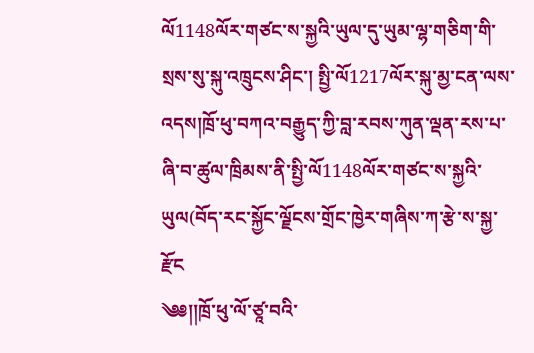ལོ1148ལོར་གཙང་ས་སྐྱའི་ཡུལ་དུ་ཡུམ་ལྷ་གཅིག་གི་སྲས་སུ་སྐུ་འཁྲུངས་ཤིང་། སྤྱི་ལོ1217ལོར་སྐུ་མྱ་ངན་ལས་འདས།ཁྲོ་ཕུ་བཀའ་བརྒྱུད་ཀྱི་བླ་རབས་ཀུན་ལྡན་རས་པ་ཞི་བ་ཚུལ་ཁྲིམས་ནི་སྤྱི་ལོ1148ལོར་གཙང་ས་སྐྱའི་ཡུལ(བོད་རང་སྐྱོང་ལྗོངས་གྲོང་ཁྱེར་གཞིས་ཀ་རྩེ་ས་སྐྱ་རྫོང
༄༅།།ཁྲོ་ཕུ་ལོ་ཙཱ་བའི་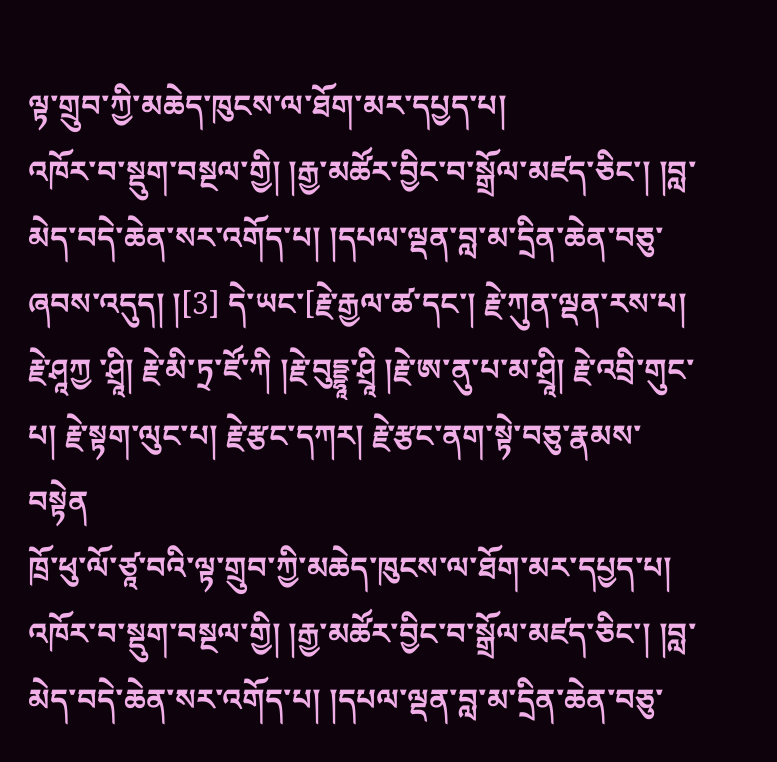ལྟ་གྲུབ་ཀྱི་མཆེད་ཁུངས་ལ་ཐོག་མར་དཔྱད་པ།
འཁོར་བ་སྡུག་བསྔལ་གྱི། །རྒྱ་མཚོར་བྱིང་བ་སྒྲོལ་མཛད་ཅིང་། །བླ་མེད་བདེ་ཆེན་སར་འགོད་པ། །དཔལ་ལྡན་བླ་མ་དྲིན་ཆེན་བཅུ་ཞབས་འདུད། །[3] དེ་ཡང་[རྗེ་རྒྱལ་ཚ་དང་། རྗེ་ཀུན་ལྡན་རས་པ། རྗེ་ཤཱཀྱ ་ཤྲཱི། རྗེ་མི་ཏྲ་ཛོ་ཀི །རྗེ་བུདྡྷཱ་ཤྲཱི །རྗེ་ཨ་ནུ་པ་མ་ཤྲཱི། རྗེ་འབྲི་གུང་པ། རྗེ་སྟག་ལུང་པ། རྗེ་རྩང་དཀར། རྗེ་རྩང་ནག་སྟེ་བཅུ་རྣམས་བསྟེན
ཁྲོ་ཕུ་ལོ་ཙཱ་བའི་ལྟ་གྲུབ་ཀྱི་མཆེད་ཁུངས་ལ་ཐོག་མར་དཔྱད་པ།
འཁོར་བ་སྡུག་བསྔལ་གྱི། །རྒྱ་མཚོར་བྱིང་བ་སྒྲོལ་མཛད་ཅིང་། །བླ་མེད་བདེ་ཆེན་སར་འགོད་པ། །དཔལ་ལྡན་བླ་མ་དྲིན་ཆེན་བཅུ་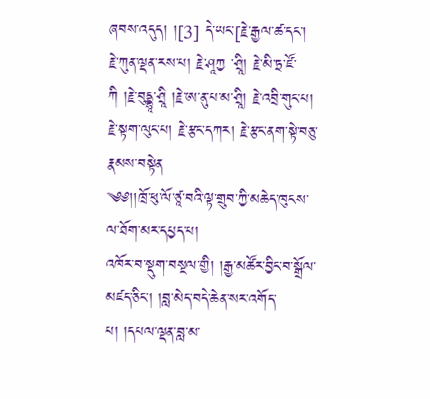ཞབས་འདུད། །[3] དེ་ཡང་[རྗེ་རྒྱལ་ཚ་དང་། རྗེ་ཀུན་ལྡན་རས་པ། རྗེ་ཤཱཀྱ ་ཤྲཱི། རྗེ་མི་ཏྲ་ཛོ་ཀི །རྗེ་བུདྡྷཱ་ཤྲཱི །རྗེ་ཨ་ནུ་པ་མ་ཤྲཱི། རྗེ་འབྲི་གུང་པ། རྗེ་སྟག་ལུང་པ། རྗེ་རྩང་དཀར། རྗེ་རྩང་ནག་སྟེ་བཅུ་རྣམས་བསྟེན
༄༅།།ཁྲོ་ཕུ་ལོ་ཙཱ་བའི་ལྟ་གྲུབ་ཀྱི་མཆེད་ཁུངས་ལ་ཐོག་མར་དཔྱད་པ།
འཁོར་བ་སྡུག་བསྔལ་གྱི། །རྒྱ་མཚོར་བྱིང་བ་སྒྲོལ་མཛད་ཅིང་། །བླ་མེད་བདེ་ཆེན་སར་འགོད་པ། །དཔལ་ལྡན་བླ་མ་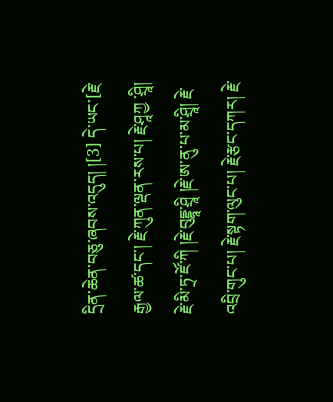དྲིན་ཆེན་བཅུ་ཞབས་འདུད། །[3] དེ་ཡང་[རྗེ་རྒྱལ་ཚ་དང་། རྗེ་ཀུན་ལྡན་རས་པ། རྗེ་ཤཱཀྱ ་ཤྲཱི། རྗེ་མི་ཏྲ་ཛོ་ཀི །རྗེ་བུདྡྷཱ་ཤྲཱི །རྗེ་ཨ་ནུ་པ་མ་ཤྲཱི། རྗེ་འབྲི་གུང་པ། རྗེ་སྟག་ལུང་པ། རྗེ་རྩང་དཀར། རྗེ་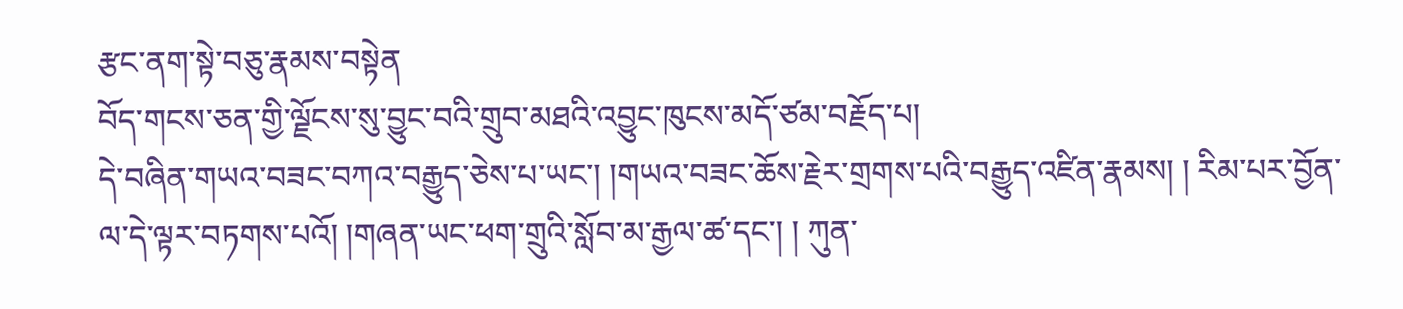རྩང་ནག་སྟེ་བཅུ་རྣམས་བསྟེན
བོད་གངས་ཅན་གྱི་ལྗོངས་སུ་བྱུང་བའི་གྲུབ་མཐའི་འབྱུང་ཁུངས་མདོ་ཙམ་བརྗོད་པ།
དེ་བཞིན་གཡའ་བཟང་བཀའ་བརྒྱུད་ཅེས་པ་ཡང་། །གཡའ་བཟང་ཆོས་རྗེར་གྲགས་པའི་བརྒྱུད་འཛིན་རྣམས། ། རིམ་པར་བྱོན་ལ་དེ་ལྟར་བཏགས་པའོ། །གཞན་ཡང་ཕག་གྲུའི་སློབ་མ་རྒྱལ་ཚ་དང་། ། ཀུན་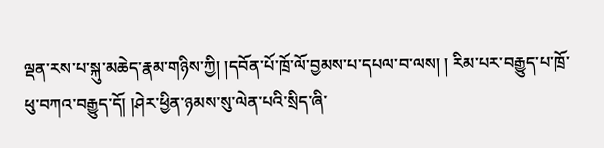ལྡན་རས་པ་སྐུ་མཆེད་རྣམ་གཉིས་ཀྱི། །དབོན་པོ་ཁྲོ་ལོ་བྱམས་པ་དཔལ་བ་ལས། ། རིམ་པར་བརྒྱུད་པ་ཁྲོ་ཕུ་བཀའ་བརྒྱུད་དོ། །ཤེར་ཕྱིན་ཉམས་སུ་ལེན་པའི་སྲིད་ཞི་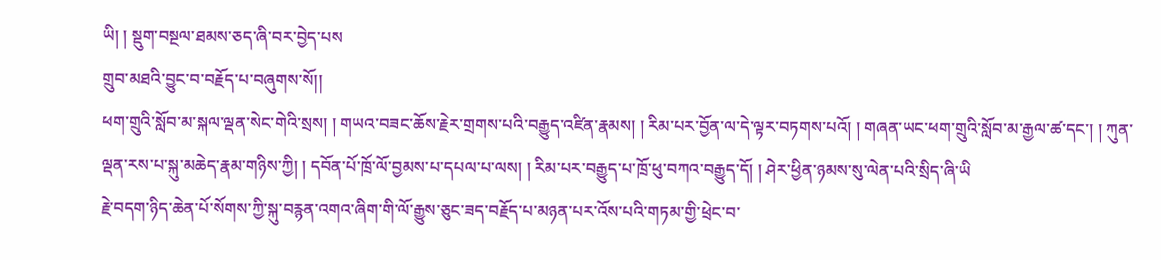ཡི། ། སྡུག་བསྔལ་ཐམས་ཅད་ཞི་བར་བྱེད་པས
གྲུབ་མཐའི་བྱུང་བ་བརྗོད་པ་བཞུགས་སོ།།
ཕག་གྲུའི་སློབ་མ་སྐལ་ལྡན་སེང་གེའི་སྲས། ། གཡའ་བཟང་ཆོས་རྗེར་གྲགས་པའི་བརྒྱུད་འཛིན་རྣམས། ། རིམ་པར་བྱོན་ལ་དེ་ལྟར་བཏགས་པའོ། ། གཞན་ཡང་ཕག་གྲུའི་སློབ་མ་རྒྱལ་ཚ་དང་། ། ཀུན་ལྡན་རས་པ་སྐུ་མཆེད་རྣམ་གཉིས་ཀྱི། ། དབོན་པོ་ཁྲོ་ལོ་བྱམས་པ་དཔལ་པ་ལས། ། རིམ་པར་བརྒྱུད་པ་ཁྲོ་ཕུ་བཀའ་བརྒྱུད་དོ། ། ཤེར་ཕྱིན་ཉམས་སུ་ལེན་པའི་སྲིད་ཞི་ཡི
རྗེ་བདག་ཉིད་ཆེན་པོ་སོགས་ཀྱི་སྐུ་བརྙན་འགའ་ཞིག་གི་ལོ་རྒྱུས་ཅུང་ཟད་བརྗོད་པ་མཉན་པར་འོས་པའི་གཏམ་གྱི་ཕྲེང་བ་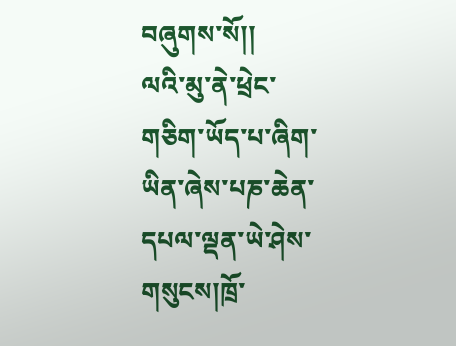བཞུགས་སོ།།
ལའི་མུ་ནེ་ཕྲེང་གཅིག་ཡོད་པ་ཞིག་ཡིན་ཞེས་པཎ་ཆེན་དཔལ་ལྡན་ཡེ་ཤེས་གསུངས།ཁྲོ་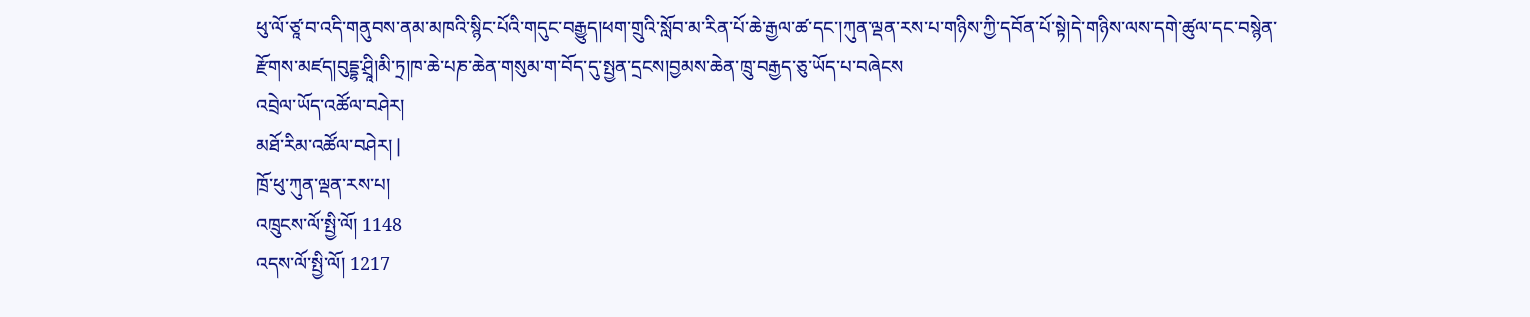ཕུ་ལོ་ཙཱ་བ་འདི་གནུབས་ནམ་མཁའི་སྙིང་པོའི་གདུང་བརྒྱུད།ཕག་གྲུའི་སློབ་མ་རིན་པོ་ཆེ་རྒྱལ་ཚ་དང་།ཀུན་ལྡན་རས་པ་གཉིས་ཀྱི་དབོན་པོ་སྟེ།དེ་གཉིས་ལས་དགེ་ཚུལ་དང་བསྙེན་རྫོགས་མཛད།བུདྡྷ་ཤྲཱི།མི་ཏྲ།ཁ་ཆེ་པཎ་ཆེན་གསུམ་ག་བོད་དུ་སྤྱན་དྲངས།བྱམས་ཆེན་ཁྲུ་བརྒྱད་ཅུ་ཡོད་པ་བཞེངས
འབྲེལ་ཡོད་འཚོལ་བཤེར།
མཐོ་རིམ་འཚོལ་བཤེར། |
ཁྲོ་ཕུ་ཀུན་ལྡན་རས་པ།
འཁྲུངས་ལོ་སྤྱི་ལོ། 1148
འདས་ལོ་སྤྱི་ལོ། 1217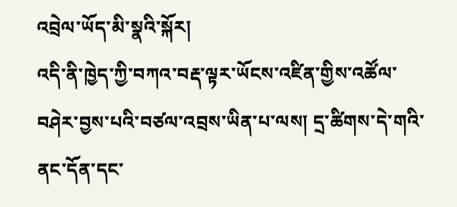འབྲེལ་ཡོད་མི་སྣའི་སྐོར།
འདི་ནི་ཁྱེད་ཀྱི་བཀའ་བརྡ་ལྟར་ཡོངས་འཛིན་གྱིས་འཚོལ་བཤེར་བྱས་པའི་བཙལ་འབྲས་ཡིན་པ་ལས། དྲ་ཚིགས་དེ་གའི་ནང་དོན་དང་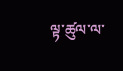ལྟ་ཚུལ་ལ་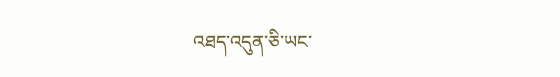འཐད་འདུན་ཅི་ཡང་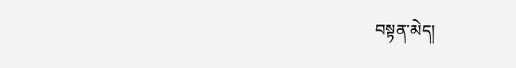བསྟན་མེད།